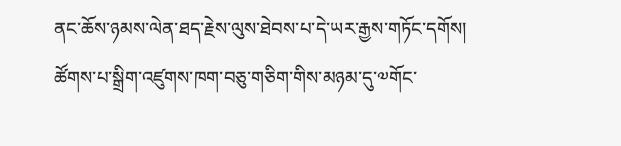ནང་ཆོས་ཉམས་ལེན་ཐད་རྗེས་ལུས་ཐེབས་པ་དེ་ཡར་རྒྱས་གཏོང་དགོས།
ཚོགས་པ་སྒྲིག་འཛུགས་ཁག་བཅུ་གཅིག་གིས་མཉམ་དུ་༧གོང་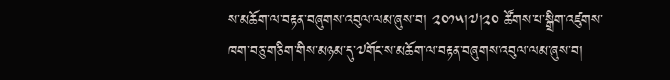ས་མཆོག་ལ་བརྟན་བཞུགས་འབུལ་ལམ་ཞུས་བ། ༢༠༡༥།༧།༢༠ ཚོགས་པ་སྒྲིག་འཛུགས་ཁག་བཅུ་གཅིག་གིས་མཉམ་དུ་༧གོང་ས་མཆོག་ལ་བརྟན་བཞུགས་འབུལ་ལམ་ཞུས་བ།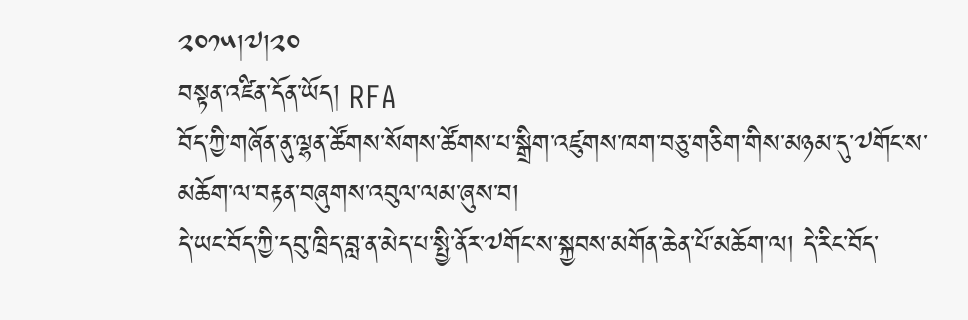༢༠༡༥།༧།༢༠
བསྟན་འཛིན་དོན་ཡོད། RFA
བོད་ཀྱི་གཞོན་ནུ་ལྷན་ཚོགས་སོགས་ཚོགས་པ་སྒྲིག་འཛུགས་ཁག་བཅུ་གཅིག་གིས་མཉམ་དུ་༧གོང་ས་མཆོག་ལ་བརྟན་བཞུགས་འབུལ་ལམ་ཞུས་བ།
དེ་ཡང་བོད་ཀྱི་དབུ་ཁྲིད་བླ་ན་མེད་པ་སྤྱི་ནོར་༧གོང་ས་སྐྱབས་མགོན་ཆེན་པོ་མཆོག་ལ། དེ་རིང་བོད་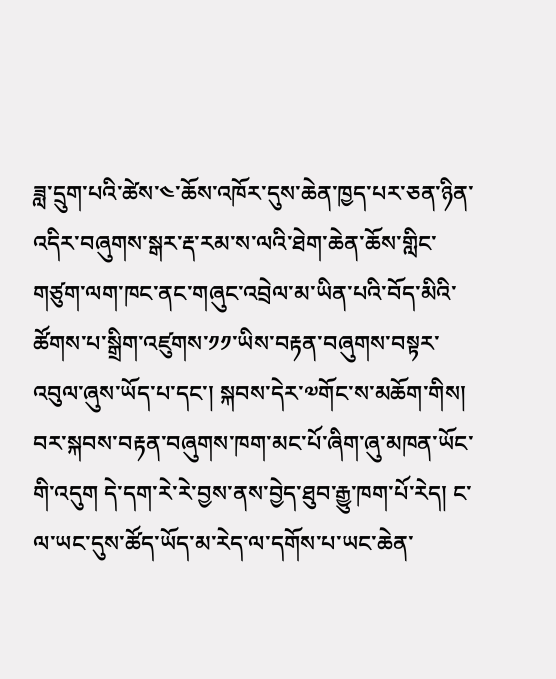ཟླ་དྲུག་པའི་ཚེས་༤་ཆོས་འཁོར་དུས་ཆེན་ཁྱད་པར་ཅན་ཉིན་འདིར་བཞུགས་སྒར་རྡ་རམ་ས་ལའི་ཐེག་ཆེན་ཆོས་གླིང་གཙུག་ལག་ཁང་ནང་གཞུང་འབྲེལ་མ་ཡིན་པའི་བོད་མིའི་ཚོགས་པ་སྒྲིག་འཛུགས་༡༡་ཡིས་བརྟན་བཞུགས་བསྟར་འབུལ་ཞུས་ཡོད་པ་དང་། སྐབས་དེར་༧གོང་ས་མཆོག་གིས། བར་སྐབས་བརྟན་བཞུགས་ཁག་མང་པོ་ཞིག་ཞུ་མཁན་ཡོང་གི་འདུག དེ་དག་རེ་རེ་བྱས་ནས་བྱེད་ཐུབ་རྒྱུ་ཁག་པོ་རེད། ང་ལ་ཡང་དུས་ཚོད་ཡོད་མ་རེད་ལ་དགོས་པ་ཡང་ཆེན་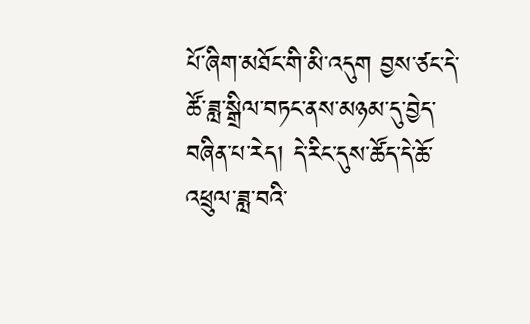པོ་ཞིག་མཐོང་གི་མི་འདུག བྱས་ཙང་དེ་ཚོ་ཟླ་སྒྲིལ་བཏང་ནས་མཉམ་དུ་བྱེད་བཞིན་པ་རེད། དེ་རིང་དུས་ཚོད་དེ་ཆོ་འཕྲུལ་ཟླ་བའི་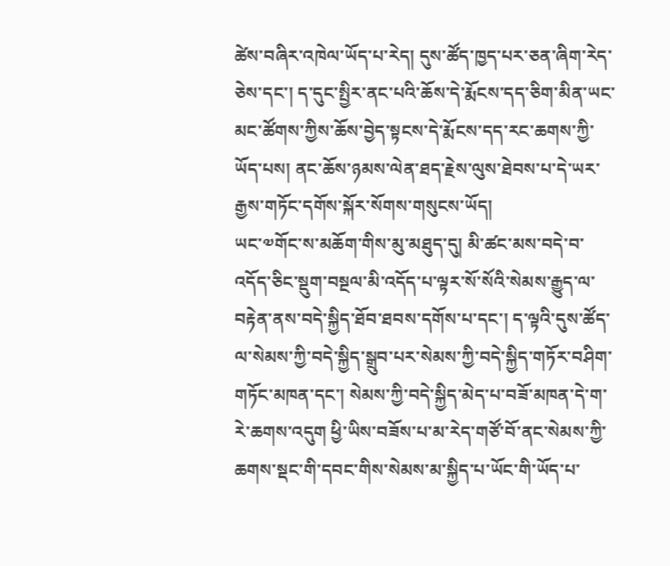ཚེས་བཞིར་འཁེལ་ཡོད་པ་རེད། དུས་ཚོད་ཁྱད་པར་ཅན་ཞིག་རེད་ཅེས་དང་། ད་དུང་སྤྱིར་ནང་པའི་ཆོས་དེ་རྨོངས་དད་ཅིག་མིན་ཡང་མང་ཚོགས་ཀྱིས་ཆོས་བྱེད་སྟངས་དེ་རྨོངས་དད་རང་ཆགས་ཀྱི་ཡོད་པས། ནང་ཆོས་ཉམས་ལེན་ཐད་རྗེས་ལུས་ཐེབས་པ་དེ་ཡར་རྒྱས་གཏོང་དགོས་སྐོར་སོགས་གསུངས་ཡོད།
ཡང་༧གོང་ས་མཆོག་གིས་མུ་མཐུད་དུ། མི་ཚང་མས་བདེ་བ་འདོད་ཅིང་སྡུག་བསྔལ་མི་འདོད་པ་ལྟར་སོ་སོའི་སེམས་རྒྱུད་ལ་བརྟེན་ནས་བདེ་སྐྱིད་ཐོབ་ཐབས་དགོས་པ་དང་། ད་ལྟའི་དུས་ཚོད་ལ་སེམས་ཀྱི་བདེ་སྐྱིད་སྒྲུབ་པར་སེམས་ཀྱི་བདེ་སྐྱིད་གཏོར་བཤིག་གཏོང་མཁན་དང་། སེམས་ཀྱི་བདེ་སྐྱིད་མེད་པ་བཟོ་མཁན་དེ་ག་རེ་ཆགས་འདུག ཕྱི་ཡིས་བཟོས་པ་མ་རེད་གཙོ་བོ་ནང་སེམས་ཀྱི་ཆགས་སྡང་གི་དབང་གིས་སེམས་མ་སྐྱིད་པ་ཡོང་གི་ཡོད་པ་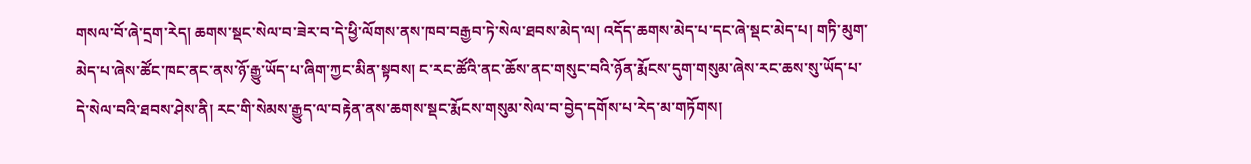གསལ་བོ་ཞེ་དྲག་རེད། ཆགས་སྡང་སེལ་བ་ཟེར་བ་དེ་ཕྱི་ལོགས་ནས་ཁབ་བརྒྱབ་ཏེ་སེལ་ཐབས་མེད་ལ། འདོད་ཆགས་མེད་པ་དང་ཞེ་སྡང་མེད་པ། གཏི་མུག་མེད་པ་ཞེས་ཚོང་ཁང་ནང་ནས་ཉོ་རྒྱུ་ཡོད་པ་ཞིག་ཀྱང་མིན་སྟབས། ང་རང་ཚོའི་ནང་ཆོས་ནང་གསུང་བའི་ཉོན་རྨོངས་དུག་གསུམ་ཞེས་རང་ཆས་སུ་ཡོད་པ་དེ་སེལ་བའི་ཐབས་ཤེས་ནི། རང་གི་སེམས་རྒྱུད་ལ་བརྟེན་ནས་ཆགས་སྡང་རྨོངས་གསུམ་སེལ་བ་བྱེད་དགོས་པ་རེད་མ་གཏོགས།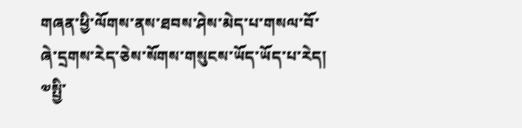གཞན་ཕྱི་ལོགས་ནས་ཐབས་ཤེས་མེད་པ་གསལ་བོ་ཞེ་དྲགས་རེད་ཅེས་སོགས་གསུངས་ཡོད་ཡོད་པ་རེད།
༧སྤྱི་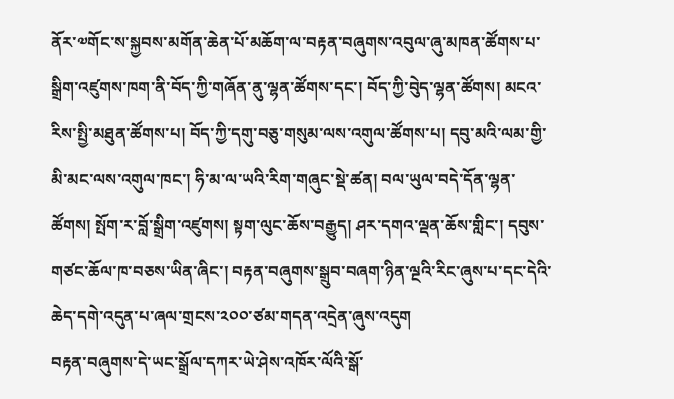ནོར་༧གོང་ས་སྐྱབས་མགོན་ཆེན་པོ་མཆོག་ལ་བརྟན་བཞུགས་འབུལ་ཞུ་མཁན་ཚོགས་པ་སྒྲིག་འཛུགས་ཁག་ནི་བོད་ཀྱི་གཞོན་ནུ་ལྷན་ཚོགས་དང་། བོད་ཀྱི་བེུད་ལྷན་ཚོགས། མངའ་རིས་སྤྱི་མཐུན་ཚོགས་པ། བོད་ཀྱི་དགུ་བཅུ་གསུམ་ལས་འགུལ་ཚོགས་པ། དབུ་མའི་ལམ་གྱི་མི་མང་ལས་འགུལ་ཁང་། ཧི་མ་ལ་ཡའི་རིག་གཞུང་སྡེ་ཚན། བལ་ཡུལ་བདེ་དོན་ལྷན་ཚོགས། སྤོག་ར་བློ་སྒྲིག་འཛུགས། སྟག་ལུང་ཆོས་བརྒྱུད། ཤར་དགའ་ལྡན་ཆོས་གླིང་། དབུས་གཙང་ཆོལ་ཁ་བཅས་ཡིན་ཞིང་། བརྟན་བཞུགས་སྒྲུབ་བཞག་ཉིན་ལྔའི་རིང་ཞུས་པ་དང་དེའི་ཆེད་དགེ་འདུན་པ་ཞལ་གྲངས་༢༠༠་ཙམ་གདན་འདྲེན་ཞུས་འདུག
བརྟན་བཞུགས་དེ་ཡང་སྒྲོལ་དཀར་ཡེ་ཤེས་འཁོར་ལོའི་སྒོ་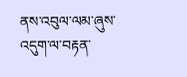ནས་འབུལ་ལམ་ཞུས་འདུག་ལ་བརྟན་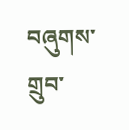བཞུགས་གྲུབ་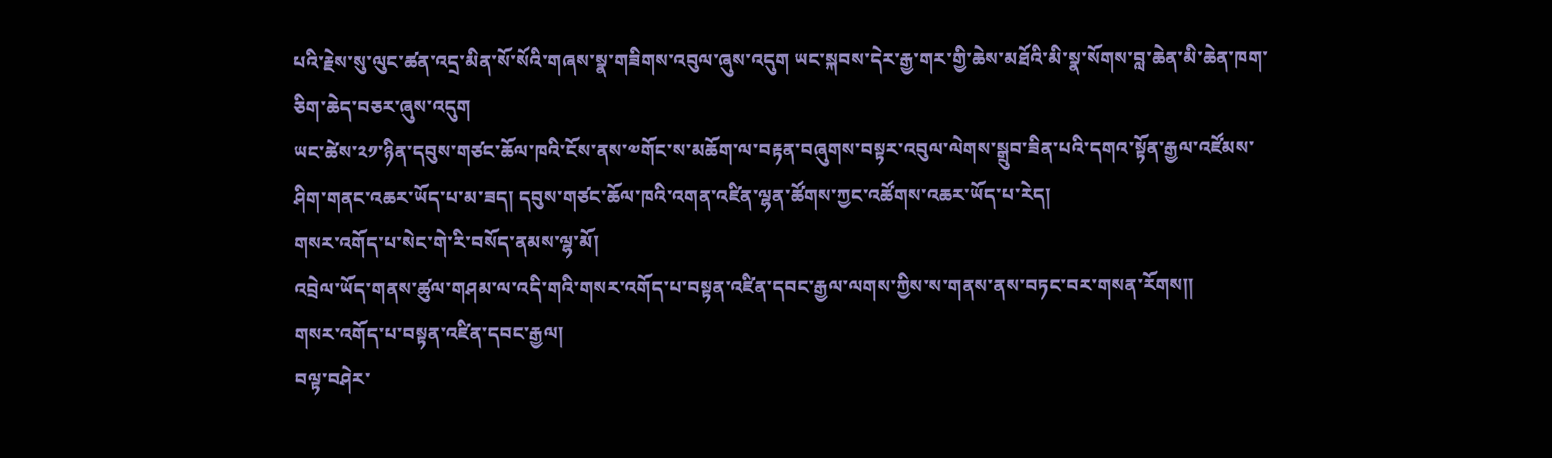པའི་རྗེས་སུ་ལུང་ཚན་འདྲ་མིན་སོ་སོའི་གཞས་སྣ་གཟིགས་འབུལ་ཞུས་འདུག ཡང་སྐབས་དེར་རྒྱ་གར་གྱི་ཆེས་མཐོའི་མི་སྣ་སོགས་བླ་ཆེན་མི་ཆེན་ཁག་ཅིག་ཆེད་བཅར་ཞུས་འདུག
ཡང་ཚེས་༢༡་ཉིན་དབུས་གཙང་ཆོལ་ཁའི་ངོས་ནས་༧གོང་ས་མཆོག་ལ་བརྟན་བཞུགས་བསྟར་འབུལ་ལེགས་སྒྲུབ་ཟིན་པའི་དགའ་སྟོན་རྒྱལ་འཛོམས་ཤིག་གནང་འཆར་ཡོད་པ་མ་ཟད། དབུས་གཙང་ཆོལ་ཁའི་འགན་འཛིན་ལྷན་ཚོགས་ཀྱང་འཚོགས་འཆར་ཡོད་པ་རེད།
གསར་འགོད་པ་སེང་གེ་རི་བསོད་ནམས་ལྷ་མོ།
འབྲེལ་ཡོད་གནས་ཚུལ་གཤམ་ལ་འདི་གའི་གསར་འགོད་པ་བསྟན་འཛིན་དབང་རྒྱལ་ལགས་ཀྱིས་ས་གནས་ནས་བཏང་བར་གསན་རོགས༎
གསར་འགོད་པ་བསྟན་འཛིན་དབང་རྒྱལ།
བལྟ་བཤེར་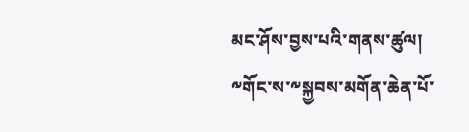མང་ཤོས་བྱས་པའི་གནས་ཚུལ།
༸གོང་ས་༸སྐྱབས་མགོན་ཆེན་པོ་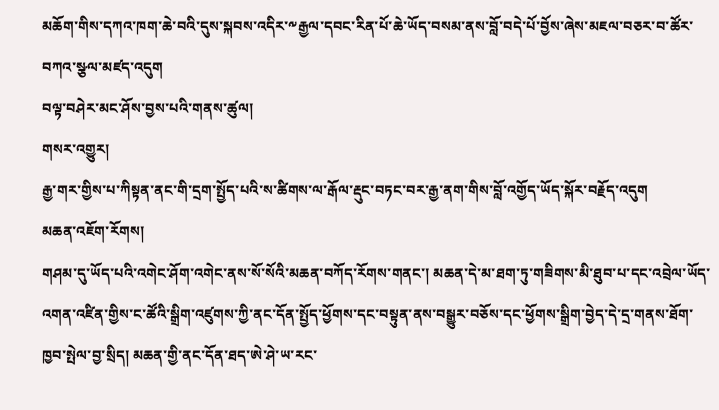མཆོག་གིས་དཀའ་ཁག་ཆེ་བའི་དུས་སྐབས་འདིར་༸རྒྱལ་དབང་རིན་པོ་ཆེ་ཡོད་བསམ་ནས་བློ་བདེ་པོ་བྱོས་ཞེས་མཇལ་བཅར་བ་ཚོར་བཀའ་སྩལ་མཛད་འདུག
བལྟ་བཤེར་མང་ཤོས་བྱས་པའི་གནས་ཚུལ།
གསར་འགྱུར།
རྒྱ་གར་གྱིས་པ་ཀིསྟན་ནང་གི་དྲག་སྤྱོད་པའི་ས་ཚིགས་ལ་རྒོལ་རྡུང་བཏང་བར་རྒྱ་ནག་གིས་བློ་འགྱོད་ཡོད་སྐོར་བརྗོད་འདུག
མཆན་འཇོག་རོགས།
གཤམ་དུ་ཡོད་པའི་འགེང་ཤོག་འགེང་ནས་སོ་སོའི་མཆན་བཀོད་རོགས་གནང་། མཆན་དེ་མ་ཐག་ཏུ་གཟིགས་མི་ཐུབ་པ་དང་འབྲེལ་ཡོད་འགན་འཛིན་གྱིས་ང་ཚོའི་སྒྲིག་འཛུགས་ཀྱི་ནང་དོན་སྤྱོད་ཕྱོགས་དང་བསྟུན་ནས་བསྒྱུར་བཅོས་དང་ཕྱོགས་སྒྲིག་བྱེད་དེ་དྲ་གནས་ཐོག་ཁྱབ་སྤེལ་བྱ་སྲིད། མཆན་གྱི་ནང་དོན་ཐད་ཨེ་ཤེ་ཡ་རང་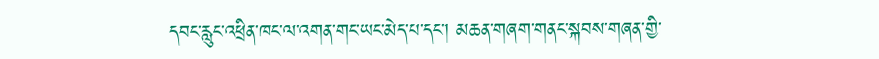དབང་རླུང་འཕྲིན་ཁང་ལ་འགན་གང་ཡང་མེད་པ་དང་། མཆན་གཞག་གནང་སྐབས་གཞན་གྱི་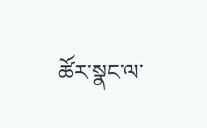ཚོར་སྣང་ལ་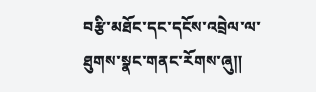བརྩི་མཐོང་དང་དངོས་འབྲེལ་ལ་ཐུགས་སྣང་གནང་རོགས་ཞུ༎